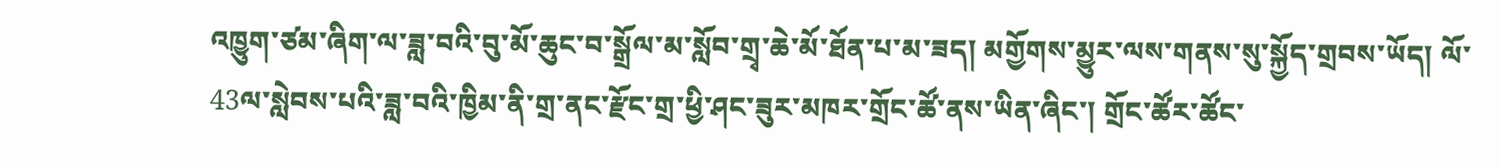འཁྱུག་ཙམ་ཞིག་ལ་ཟླ་བའི་བུ་མོ་ཆུང་བ་སྒྲོལ་མ་སློབ་གྲྭ་ཆེ་མོ་ཐོན་པ་མ་ཟད། མགྱོགས་མྱུར་ལས་གནས་སུ་སྐྱོད་གྲབས་ཡོད། ལོ་43ལ་སླེབས་པའི་ཟླ་བའི་ཁྱིམ་ནི་གྲ་ནང་རྫོང་གྲ་ཕྱི་ཤང་ཟུར་མཁར་གྲོང་ཚོ་ནས་ཡིན་ཞིང་། གྲོང་ཚོར་ཚོང་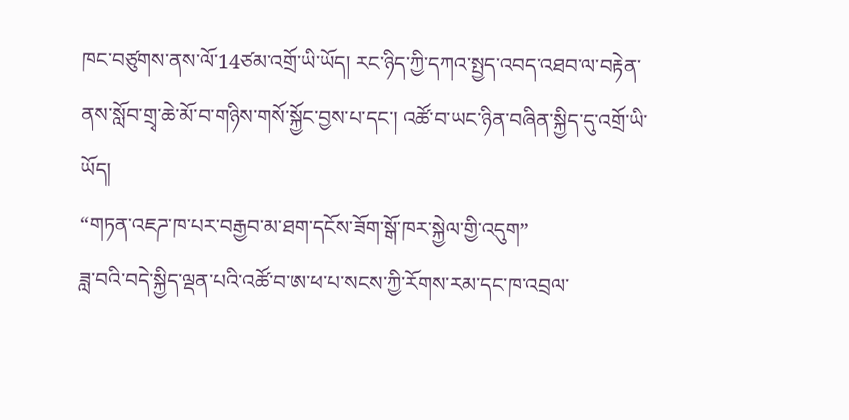ཁང་བཙུགས་ནས་ལོ་14ཙམ་འགྲོ་ཡི་ཡོད། རང་ཉིད་ཀྱི་དཀའ་སྤྱད་འབད་འཐབ་ལ་བརྟེན་ནས་སློབ་གྲྭ་ཆེ་མོ་བ་གཉིས་གསོ་སྐྱོང་བྱས་པ་དང་། འཚོ་བ་ཡང་ཉིན་བཞིན་སྐྱིད་དུ་འགྲོ་ཡི་ཡོད།
“གཏན་འཇཌ་ཁ་པར་བརྒྱབ་མ་ཐག་དངོས་ཟོག་སྒོ་ཁར་སྐྱེལ་གྱི་འདུག”
ཟླ་བའི་བདེ་སྐྱིད་ལྡན་པའི་འཚོ་བ་ཨ་ཕ་པ་སངས་ཀྱི་རོགས་རམ་དང་ཁ་འབྲལ་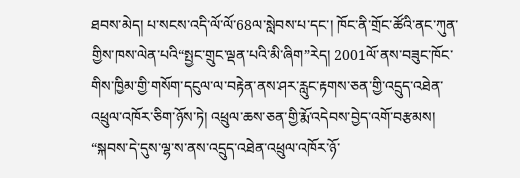ཐབས་མེད། པ་སངས་འདི་ལོ་ལོ་68ལ་སླེབས་པ་དང་། ཁོང་ནི་གྲོང་ཚོའི་ནང་ཀུན་གྱིས་ཁས་ལེན་པའི“སྤྱང་གྲུང་ལྡན་པའི་མི་ཞིག”རེད། 2001ལོ་ནས་བཟུང་ཁོང་གིས་ཁྱིམ་གྱི་གསོག་དངུལ་ལ་བརྟེན་ནས་ཤར་རླུང་རྟགས་ཅན་གྱི་འདྲུད་འཐེན་འཕྲུལ་འཁོར་ཅིག་ཉོས་ཏེ། འཕྲུལ་ཆས་ཅན་གྱི་རྨོ་འདེབས་བྱེད་འགོ་བརྩམས། “སྐབས་དེ་དུས་ལྷ་ས་ནས་འདྲུད་འཐེན་འཕྲུལ་འཁོར་ཉོ་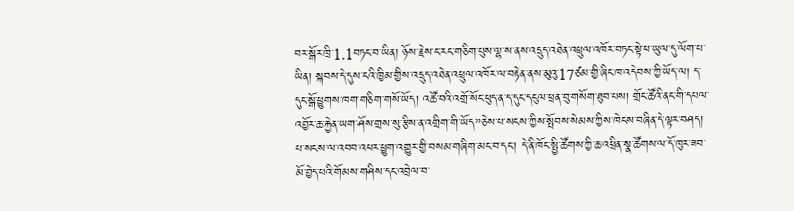བར་སྒོར་ཁྲི་1.1བཏང་བ་ཡིན། ཉོས་རྗེས་ང་རང་གཅིག་པུས་ལྷ་ས་ནས་འདྲུད་འཐེན་འཕྲུལ་འཁོར་བཏང་སྟེ་ཕ་ཡུལ་དུ་ལོག་པ་ཡིན། སྐབས་དེ་དུས་ངའི་ཁྱིམ་གྱིས་འདྲུད་འཐེན་འཕྲུལ་འཁོར་ལ་བརྟེན་ནས་མུའུ་17ཙམ་གྱི་ཞིང་ཁ་འདེབས་ཀྱི་ཡོད་ལ། ད་དུང་སྒོ་ཕྱུགས་ཁག་གཅིག་གསོ་ཡོད། འཚོ་བའི་འགྲོ་སོང་ཕུད་ན་ད་དུང་དངུལ་ཕྲན་བུ་གསོག་ཐུབ་པས། གྲོང་ཚོའི་ནང་གི་དཔལ་འབྱོར་ཆ་རྐྱེན་ཡག་ཤོས་གྲས་སུ་རྩིས་ན་འགྲིག་གི་ཡོད”ཅེས་པ་སངས་ཀྱིས་སྤོབས་སེམས་ཀྱིས་ཁེངས་བཞིན་དེ་ལྟར་བཤད། པ་སངས་ལ་འབབ་འཕར་ཕྱུག་འགྱུར་གྱི་བསམ་གཞིག་མང་བ་དང་། དེ་ནི་ཁོང་སྤྱི་ཚོགས་ཀྱི་ཆ་འཕྲིན་སྣ་ཚོགས་ལ་དོ་ཁུར་ཟབ་མོ་བྱེད་པའི་གོམས་གཤིས་དང་འབྲེལ་བ་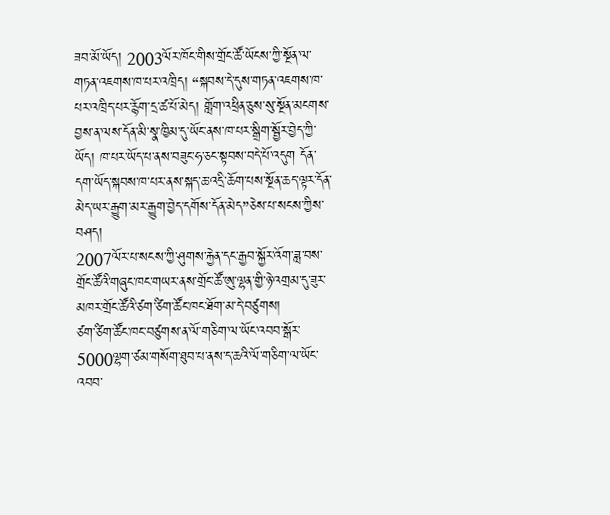ཟབ་མོ་ཡོད། 2003ལོར་ཁོང་གིས་གྲོང་ཚོ་ཡོངས་ཀྱི་སྔོན་ལ་
གཏན་འཇགས་ཁ་པར་འཁྲིད། “སྐབས་དེ་དུས་གཏན་འཇགས་ཁ་པར་འཁྲིད་པར་རྙོག་དྲ་ཚ་པོ་མེད། གློག་འཕྲིན་ཅུས་སུ་སྔོན་མངགས་བྱས་ན་ལས་དོན་མི་སྣ་ཁྱིམ་དུ་ཡོང་ནས་ཁ་པར་སྒྲིག་སྦྱོར་བྱེད་ཀྱི་ཡོད། ཁ་པར་ཡོད་པ་ནས་བཟུང་ཧ་ཅང་སྟབས་བདེ་པོ་འདུག དོན་དག་ཡོད་སྐབས་ཁ་པར་ནས་སྐད་ཆ་འདྲི་ཆོག་པས་སྔོན་ཆད་ལྟར་དོན་མེད་ཡར་རྒྱུག་མར་རྒྱུག་བྱེད་དགོས་དོན་མེད”ཅེས་པ་སངས་ཀྱིས་བཤད།
2007ལོར་པ་སངས་ཀྱི་ཤུགས་རྐྱེན་དང་རྒྱབ་སྐྱོར་འོག་ཟླ་བས་གྲོང་ཚོའི་གཞུང་ཁང་གཡར་ནས་གྲོང་ཚོ་ཨུ་ལྷན་གྱི་ཉེ་འགྲམ་དུ་ཟུར་མཁར་གྲོང་ཚོའི་ཙག་ཙིག་ཚོང་ཁང་ཐོག་མ་དེ་བཙུགས།
ཙག་ཙིག་ཚོང་ཁང་བཙུགས་ན་ལོ་གཅིག་ལ་ཡོང་འབབ་སྒོར་5000ལྷག་ཙམ་གསོག་ཐུབ་པ་ནས་ད་ཆའི་ལོ་གཅིག་ལ་ཡོང་འབབ་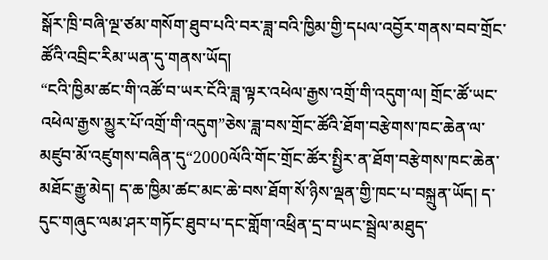སྒོར་ཁྲི་བཞི་ལྔ་ཙམ་གསོག་ཐུབ་པའི་བར་ཟླ་བའི་ཁྱིམ་གྱི་དཔལ་འབྱོར་གནས་བབ་གྲོང་ཚོའི་འབྲིང་རིམ་ཡན་དུ་གནས་ཡོད།
“ངའི་ཁྱིམ་ཚང་གི་འཚོ་བ་ཡར་ངོའི་ཟླ་ལྟར་འཕེལ་རྒྱས་འགྲོ་གི་འདུག་ལ། གྲོང་ཚོ་ཡང་འཕེལ་རྒྱས་མྱུར་པོ་འགྲོ་གི་འདུག”ཅེས་ཟླ་བས་གྲོང་ཚོའི་ཐོག་བརྩེགས་ཁང་ཆེན་ལ་མཛུབ་མོ་འཛུགས་བཞིན་དུ“2000ལོའི་གོང་གྲོང་ཚོར་སྤྱིར་ན་ཐོག་བརྩེགས་ཁང་ཆེན་མཐོང་རྒྱུ་མེད། ད་ཆ་ཁྱིམ་ཚང་མང་ཆེ་བས་ཐོག་སོ་ཉིས་ལྡན་གྱི་ཁང་པ་བསྐྲུན་ཡོད། ད་དུང་གཞུང་ལམ་ཤར་གཏོང་ཐུབ་པ་དང་གློག་འཕྲིན་དྲ་བ་ཡང་སྦྲེལ་མཐུད་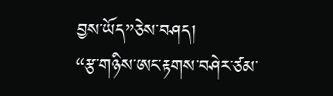བྱས་ཡོད”ཅེས་བཤད།
“རྩ་གཉིས་ཨང་རྟགས་བཤེར་ཙམ་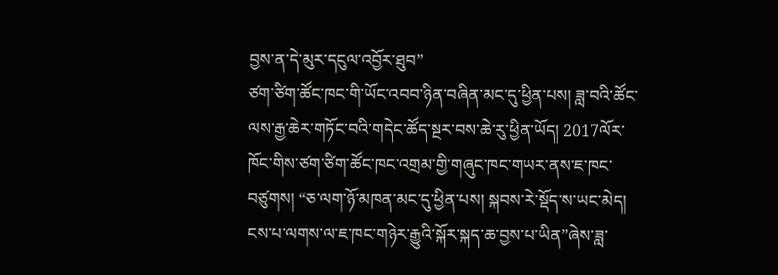བྱས་ན་དེ་མུར་དངུལ་འབྱོར་ཐུབ”
ཙག་ཙིག་ཚོང་ཁང་གི་ཡོང་འབབ་ཉིན་བཞིན་མང་དུ་ཕྱིན་པས། ཟླ་བའི་ཚོང་ལས་རྒྱ་ཆེར་གཏོང་བའི་གདེང་ཚོད་སྔར་བས་ཆེ་རུ་ཕྱིན་ཡོད། 2017ལོར་ཁོང་གིས་ཙག་ཙིག་ཚོང་ཁང་འགྲམ་གྱི་གཞུང་ཁང་གཡར་ནས་ཇ་ཁང་བཙུགས། “ཅ་ལག་ཉོ་མཁན་མང་དུ་ཕྱིན་པས། སྐབས་རེ་སྡོད་ས་ཡང་མེད། ངས་པ་ལགས་ལ་ཇ་ཁང་གཉེར་རྒྱུའི་སྐོར་སྐད་ཆ་བྱས་པ་ཡིན”ཞེས་ཟླ་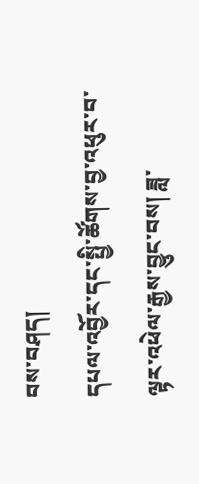བས་བཤད།
དཔལ་འབྱོར་དང་སྤྱི་ཚོགས་བྱ་འཕུར་བ་ལྟར་འཕེལ་རྒྱས་བྱུང་བས། ཟླ་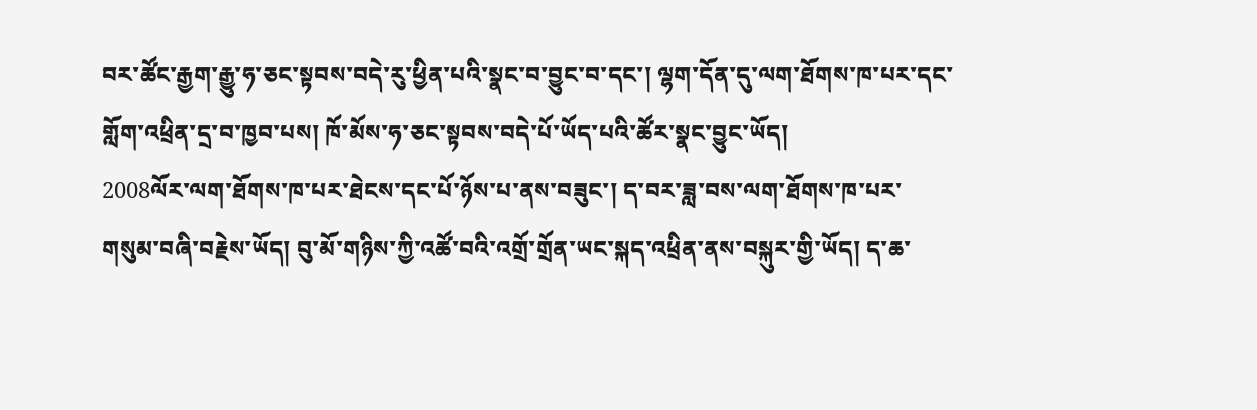བར་ཚོང་རྒྱག་རྒྱུ་ཧ་ཅང་སྟབས་བདེ་རུ་ཕྱིན་པའི་སྣང་བ་བྱུང་བ་དང་། ལྷག་དོན་དུ་ལག་ཐོགས་ཁ་པར་དང་གློག་འཕྲིན་དྲ་བ་ཁྱབ་པས། ཁོ་མོས་ཧ་ཅང་སྟབས་བདེ་པོ་ཡོད་པའི་ཚོར་སྣང་བྱུང་ཡོད།
2008ལོར་ལག་ཐོགས་ཁ་པར་ཐེངས་དང་པོ་ཉོས་པ་ནས་བཟུང་། ད་བར་ཟླ་བས་ལག་ཐོགས་ཁ་པར་གསུམ་བཞི་བརྗེས་ཡོད། བུ་མོ་གཉིས་ཀྱི་འཚོ་བའི་འགྲོ་གྲོན་ཡང་སྐད་འཕྲིན་ནས་བསྐུར་གྱི་ཡོད། ད་ཆ་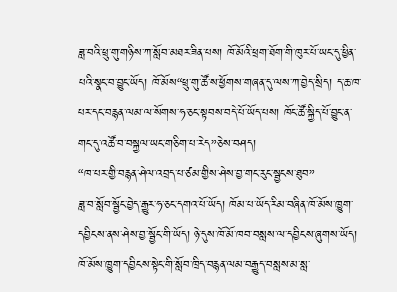ཟླ་བའི་ཕྲུ་གུ་གཉིས་ཀ་སློབ་མཐར་ཟིན་པས། ཁོ་མོའི་ཕྲག་ཐོག་གི་ཁུར་པོ་ཡང་དུ་ཕྱིན་པའི་སྣང་བ་བྱུང་ཡོད། ཁོ་མོས“ཕྲུ་གུ་ཚོ་ས་ཕྱོགས་གཞན་དུ་ལས་ཀ་བྱེད་སྲིད། ད་ཆ་ཁ་པར་དང་བརྙན་ལམ་ལ་སོགས་ཧ་ཅང་སྟབས་བདེ་པོ་ཡོད་པས། ཁོང་ཚོ་སྐྱིད་པོ་བྱུང་ན་གང་དུ་འཚོ་བ་བསྐྱལ་ཡང་གཅིག་པ་རེད”ཅེས་བཤད།
“ཁ་པར་གྱི་བརྙན་ཤེལ་འབྲད་པ་ཙམ་གྱིས་ཤེས་བྱ་གང་རུང་སྦྱངས་ཐུབ”
ཟླ་བ་སློབ་སྦྱོང་བྱེད་རྒྱུར་ཧ་ཅང་དགའ་པོ་ཡོད། ཁོམ་པ་ཡོད་རིམ་བཞིན་ཁོ་མོས་ཁྱུག་དབྱིངས་ནས་ཤེས་བྱ་སྦྱོང་གི་ཡོད། ཉེ་དུས་ཁོ་མོ་ཁབ་བསླས་ལ་དབྱིངས་ཞུགས་ཡོད། ཁོ་མོས་ཁྱུག་དབྱིངས་སྟེང་གི་སློབ་ཁྲིད་བརྙན་ལམ་བརྒྱུད་བསླས་མ་སླ་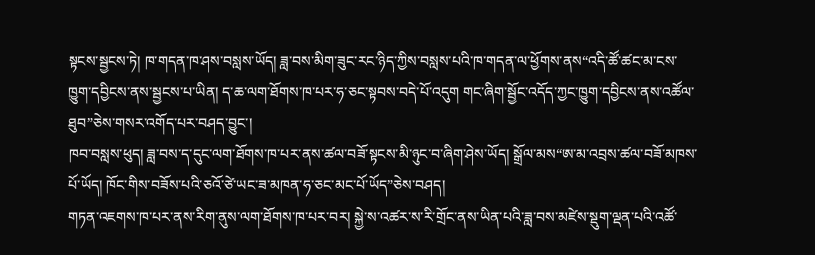སྟངས་སྦྱངས་ཏེ། ཁ་གདན་ཁ་ཤས་བསླས་ཡོད། ཟླ་བས་མིག་ཟུང་རང་ཉིད་ཀྱིས་བསླས་པའི་ཁ་གདན་ལ་ཕྱོགས་ནས“འདི་ཚོ་ཚང་མ་ངས་ཁྱུག་དབྱིངས་ནས་སྦྱངས་པ་ཡིན། ད་ཆ་ལག་ཐོགས་ཁ་པར་ཧ་ཅང་སྟབས་བདེ་པོ་འདུག གང་ཞིག་སྦྱོང་འདོད་ཀྱང་ཁྱུག་དབྱིངས་ནས་འཚོལ་ཐུབ”ཅེས་གསར་འགོད་པར་བཤད་བྱུང་།
ཁབ་བསླས་ཕུད། ཟླ་བས་ད་དུང་ལག་ཐོགས་ཁ་པར་ནས་ཚལ་བཟོ་སྟངས་མི་ཉུང་བ་ཞིག་ཤེས་ཡོད། སྒྲོལ་མས“ཨ་མ་འབྲས་ཚལ་བཟོ་མཁས་པོ་ཡོད། ཁོང་གིས་བཟོས་པའི་ཅའོ་ཙེ་ཡང་ཟ་མཁན་ཧ་ཅང་མང་པོ་ཡོད”ཅེས་བཤད།
གཏན་འཇགས་ཁ་པར་ནས་རིག་ནུས་ལག་ཐོགས་ཁ་པར་བར། སྐྱེ་ས་འཚར་ས་རི་གྲོང་ནས་ཡིན་པའི་ཟླ་བས་མཛེས་སྡུག་ལྡན་པའི་འཚོ་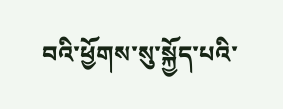བའི་ཕྱོགས་སུ་སྐྱོད་པའི་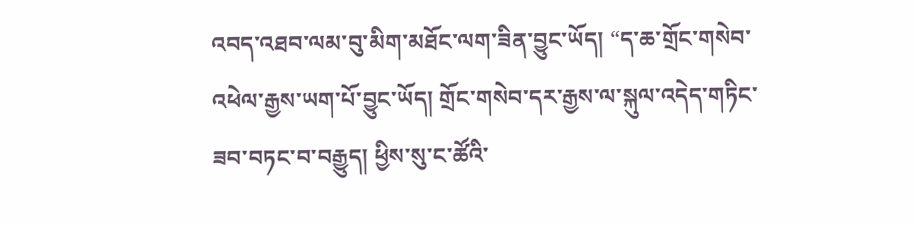འབད་འཐབ་ལམ་བུ་མིག་མཐོང་ལག་ཟིན་བྱུང་ཡོད། “ད་ཆ་གྲོང་གསེབ་འཕེལ་རྒྱས་ཡག་པོ་བྱུང་ཡོད། གྲོང་གསེབ་དར་རྒྱས་ལ་སྐུལ་འདེད་གཏིང་ཟབ་བཏང་བ་བརྒྱུད། ཕྱིས་སུ་ང་ཚོའི་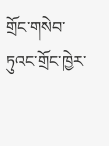གྲོང་གསེབ་ཏུའང་གྲོང་ཁྱེར་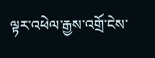ལྟར་འཕེལ་རྒྱས་འགྲོ་ངེས་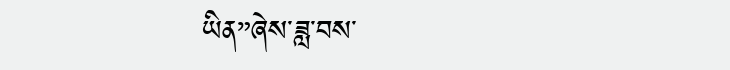ཡིན”ཞེས་ཟླ་བས་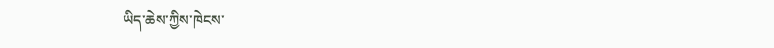ཡིད་ཆེས་ཀྱིས་ཁེངས་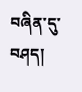བཞིན་དུ་བཤད།